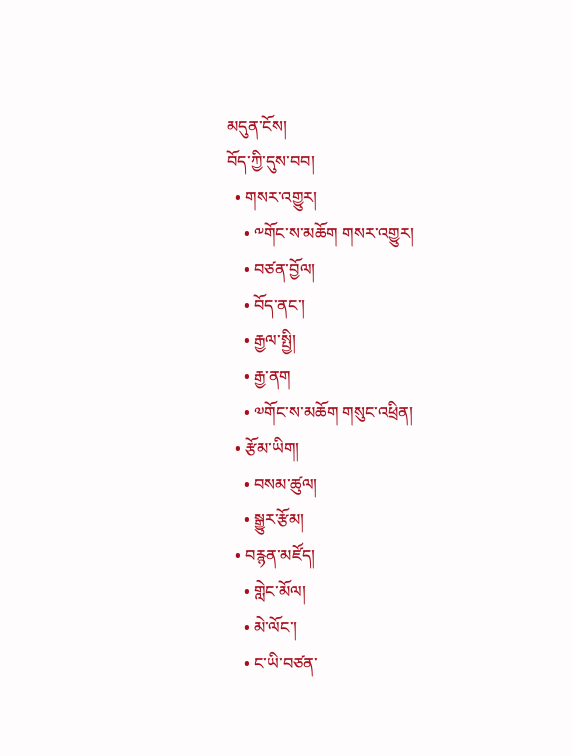མདུན་ངོས།
བོད་ཀྱི་དུས་བབ།
  • གསར་འགྱུར།
    • ༸གོང་ས་མཆོག གསར་འགྱུར།
    • བཙན་བྱོལ།
    • བོད་ནང་།
    • རྒྱལ་སྤྱི།
    • རྒྱ་ནག
    • ༧གོང་ས་མཆོག གསུང་འཕྲིན།
  • རྩོམ་ཡིག།
    • བསམ་ཚུལ།
    • སྒྱུར་རྩོམ།
  • བརྙན་མཛོད།
    • གླེང་མོལ།
    • མེ་ལོང་།
    • ང་ཡི་བཙན་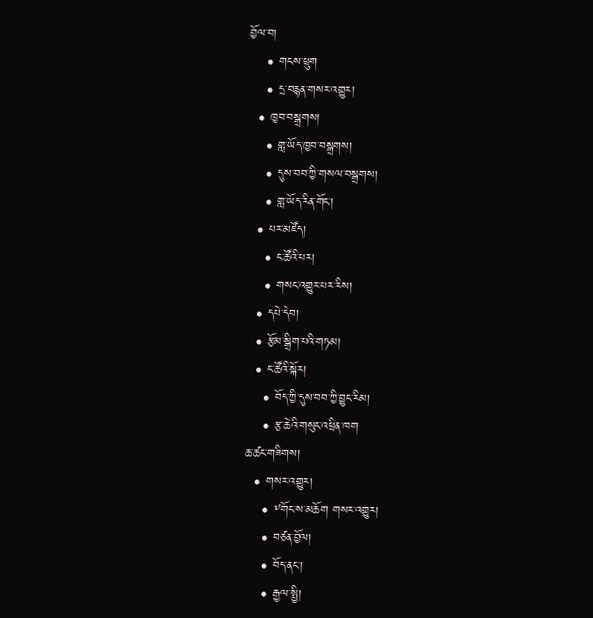བྱོལ་བ།
    • གངས་ཕྲུག
    • དྲ་བརྙན་གསར་འགྱུར།
  • ཁྱབ་བསྒྲགས།
    • གླ་ཡོད་ཁྱབ་བསྒྲགས།
    • དུས་བབ་ཀྱི་གསལ་བསྒྲགས།
    • གླ་ཡོད་རིན་གོང་།
  • པར་མཛོད།
    • ང་ཚོའི་པར།
    • གསང་འགྱུར་པར་རིས།
  • དཔེ་དེབ།
  • རྩོམ་སྒྲིག་པའི་གཏམ།
  • ང་ཚོའི་སྐོར།
    • བོད་ཀྱི་དུས་བབ་ཀྱི་བྱུང་རིམ།
    • རྩ་ཆེའི་གསུང་འཕྲིན་ཁག
ཆ་ཚང་གཟིགས།
  • གསར་འགྱུར།
    • ༸གོང་ས་མཆོག གསར་འགྱུར།
    • བཙན་བྱོལ།
    • བོད་ནང་།
    • རྒྱལ་སྤྱི།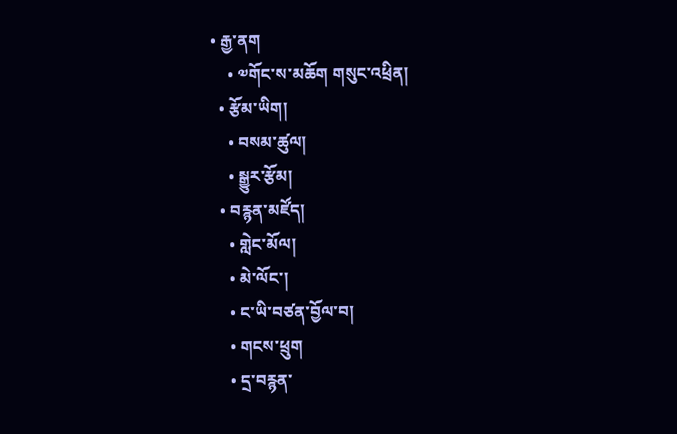• རྒྱ་ནག
    • ༧གོང་ས་མཆོག གསུང་འཕྲིན།
  • རྩོམ་ཡིག།
    • བསམ་ཚུལ།
    • སྒྱུར་རྩོམ།
  • བརྙན་མཛོད།
    • གླེང་མོལ།
    • མེ་ལོང་།
    • ང་ཡི་བཙན་བྱོལ་བ།
    • གངས་ཕྲུག
    • དྲ་བརྙན་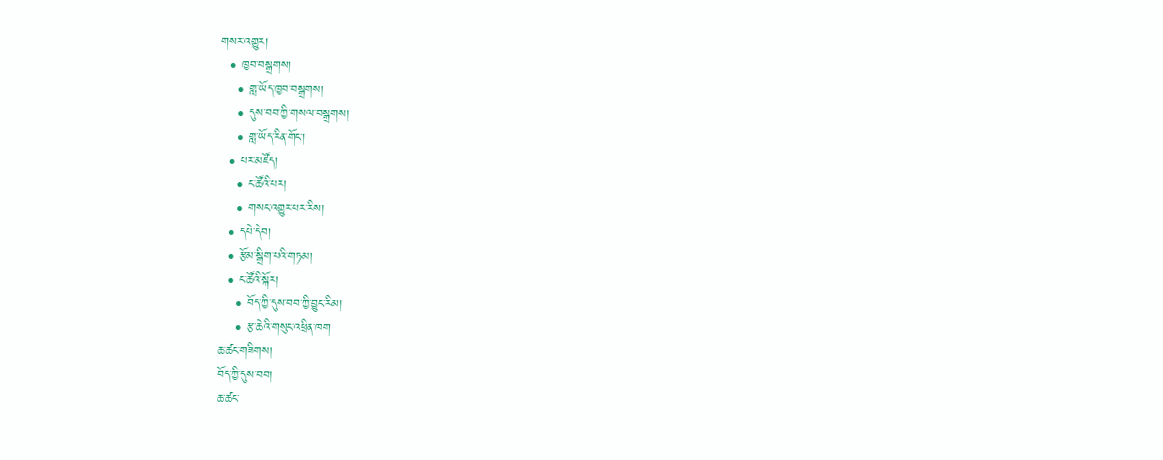གསར་འགྱུར།
  • ཁྱབ་བསྒྲགས།
    • གླ་ཡོད་ཁྱབ་བསྒྲགས།
    • དུས་བབ་ཀྱི་གསལ་བསྒྲགས།
    • གླ་ཡོད་རིན་གོང་།
  • པར་མཛོད།
    • ང་ཚོའི་པར།
    • གསང་འགྱུར་པར་རིས།
  • དཔེ་དེབ།
  • རྩོམ་སྒྲིག་པའི་གཏམ།
  • ང་ཚོའི་སྐོར།
    • བོད་ཀྱི་དུས་བབ་ཀྱི་བྱུང་རིམ།
    • རྩ་ཆེའི་གསུང་འཕྲིན་ཁག
ཆ་ཚང་གཟིགས།
བོད་ཀྱི་དུས་བབ།
ཆ་ཚང་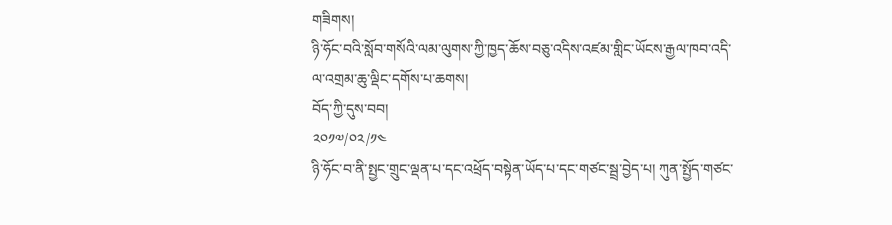གཟིགས།
ཉི་ཧོང་བའི་སློབ་གསོའི་ལམ་ལུགས་ཀྱི་ཁྱད་ཆོས་བཅུ་འདིས་འཛམ་གླིང་ཡོངས་རྒྱལ་ཁབ་འདི་ལ་འགྲམ་ཆུ་ལྡིང་དགོས་པ་ཆགས།
བོད་ཀྱི་དུས་བབ།
༢༠༡༧/༠༢/༡༤
ཉི་ཧོང་བ་ནི་སྤྱང་གྲུང་ལྡན་པ་དང་འཕྲོད་བསྟེན་ཡོད་པ་དང་གཙང་སྦྲ་བྱེད་པ། ཀུན་སྤྱོད་གཙང་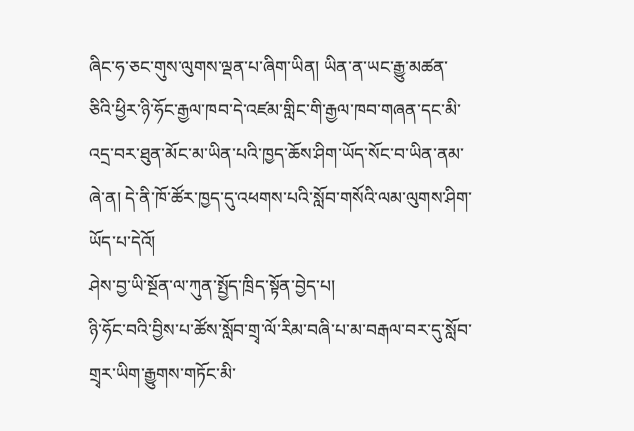ཞིང་ཧ་ཅང་གུས་ལུགས་ལྡན་པ་ཞིག་ཡིན། ཡིན་ན་ཡང་རྒྱུ་མཚན་ཅིའི་ཕྱིར་ཉི་ཧོང་རྒྱལ་ཁབ་དེ་འཛམ་གླིང་གི་རྒྱལ་ཁབ་གཞན་དང་མི་འདྲ་བར་ཐུན་མོང་མ་ཡིན་པའི་ཁྱད་ཆོས་ཤིག་ཡོད་སོང་བ་ཡིན་ནམ་ཞེ་ན། དེ་ནི་ཁོ་ཚོར་ཁྱད་དུ་འཕགས་པའི་སློབ་གསོའི་ལམ་ལུགས་ཤིག་ཡོད་པ་དེའོ།
ཤེས་བྱ་ཡི་སྔོན་ལ་ཀུན་སྤྱོད་ཁྲིད་སྟོན་བྱེད་པ།
ཉི་ཧོང་བའི་བྱིས་པ་ཚོས་སློབ་གྲྭ་ལོ་རིམ་བཞི་པ་མ་བརྒལ་བར་དུ་སློབ་གྲྭར་ཡིག་རྒྱུགས་གཏོང་མི་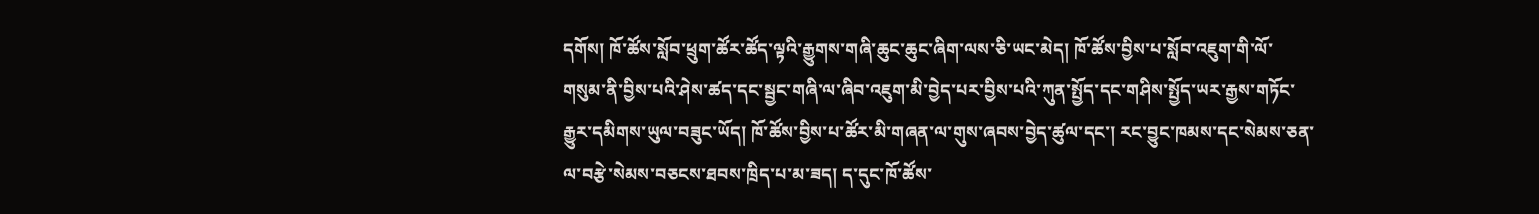དགོས། ཁོ་ཚོས་སློབ་ཕྲུག་ཚོར་ཚོད་ལྟའི་རྒྱུགས་གཞི་ཆུང་ཆུང་ཞིག་ལས་ཅི་ཡང་མེད། ཁོ་ཚོས་བྱིས་པ་སློབ་འཇུག་གི་ལོ་གསུམ་ནི་བྱིས་པའི་ཤེས་ཚད་དང་སྦྱང་གཞི་ལ་ཞིབ་འཇུག་མི་བྱེད་པར་བྱིས་པའི་ཀུན་སྤྱོད་དང་གཤིས་སྤྱོད་ཡར་རྒྱས་གཏོང་རྒྱུར་དམིགས་ཡུལ་བཟུང་ཡོད། ཁོ་ཚོས་བྱིས་པ་ཚོར་མི་གཞན་ལ་གུས་ཞབས་བྱེད་ཚུལ་དང་། རང་བྱུང་ཁམས་དང་སེམས་ཅན་ལ་བརྩེ་སེམས་བཅངས་ཐབས་ཁྲིད་པ་མ་ཟད། ད་དུང་ཁོ་ཚོས་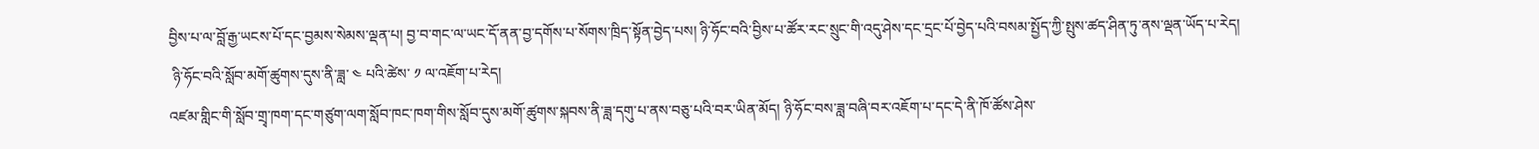བྱིས་པ་ལ་བློ་རྒྱ་ཡངས་པོ་དང་བྱམས་སེམས་ལྡན་པ། བྱ་བ་གང་ལ་ཡང་དོ་ནན་བྱ་དགོས་པ་སོགས་ཁྲིད་སྟོན་བྱེད་པས། ཉི་ཧོང་བའི་བྱིས་པ་ཚོར་རང་སྲུང་གི་འདུ་ཤེས་དང་དྲང་པོ་བྱེད་པའི་བསམ་སྤྱོད་ཀྱི་སྤུས་ཚད་ཤིན་ཏུ་ནས་ལྡན་ཡོད་པ་རེད།
 ཉི་ཧོང་བའི་སློབ་མགོ་ཚུགས་དུས་ནི་ཟླ་ ༤ པའི་ཚེས་ ༡ ལ་འཇོག་པ་རེད།
འཛམ་གླིང་གི་སློབ་གྲྭ་ཁག་དང་གཙུག་ལག་སློབ་ཁང་ཁག་གིས་སློབ་དུས་མགོ་ཚུགས་སྐབས་ནི་ཟླ་དགུ་པ་ནས་བཅུ་པའི་བར་ཡིན་མོད། ཉི་ཧོང་བས་ཟླ་བཞི་བར་འཇོག་པ་དང་དེ་ནི་ཁོ་ཚོས་ཤེས་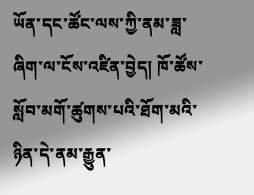ཡོན་དང་ཚོང་ལས་ཀྱི་ནམ་ཟླ་ཞིག་ལ་ངོས་འཛིན་བྱེད། ཁོ་ཚོས་སློབ་མགོ་ཚུགས་པའི་ཐོག་མའི་ཉིན་དེ་ནམ་རྒྱུན་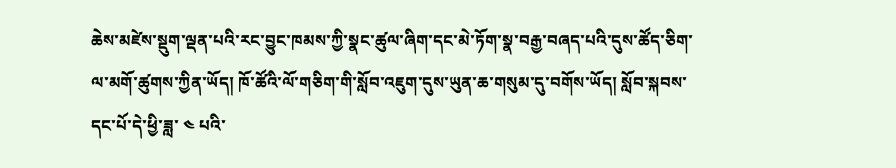ཆེས་མཛེས་སྡུག་ལྡན་པའི་རང་བྱུང་ཁམས་ཀྱི་སྣང་ཚུལ་ཞིག་དང་མེ་ཏོག་སྣ་བརྒྱ་བཞད་པའི་དུས་ཚོད་ཅིག་ལ་མགོ་ཚུགས་ཀྱིན་ཡོད། ཁོ་ཚོའི་ལོ་གཅིག་གི་སློབ་འཇུག་དུས་ཡུན་ཆ་གསུམ་དུ་བགོས་ཡོད། སློབ་སྐབས་དང་པོ་དེ་ཕྱི་ཟླ་ ༤ པའི་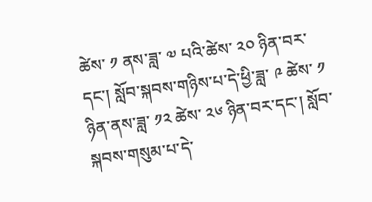ཚེས་ ༡ ནས་ཟླ་ ༧ པའི་ཚེས་ ༢༠ ཉིན་བར་དང་། སློབ་སྐབས་གཉིས་པ་དེ་ཕྱི་ཟླ་ ༩ ཚེས་ ༡ ཉིན་ནས་ཟླ་ ༡༢ ཚེས་ ༢༦ ཉིན་བར་དང་། སློབ་སྐབས་གསུམ་པ་དེ་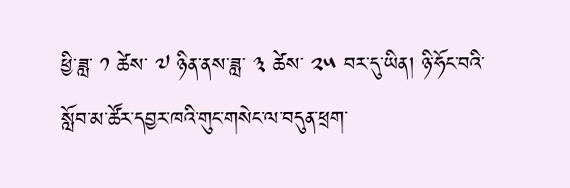ཕྱི་ཟླ་ ༡ ཚེས་ ༧ ཉིན་ནས་ཟླ་ ༣ ཚེས་ ༢༥ བར་དུ་ཡིན། ཉི་ཧོང་བའི་སློབ་མ་ཚོར་དབྱར་ཁའི་གུང་གསེང་ལ་བདུན་ཕྲག་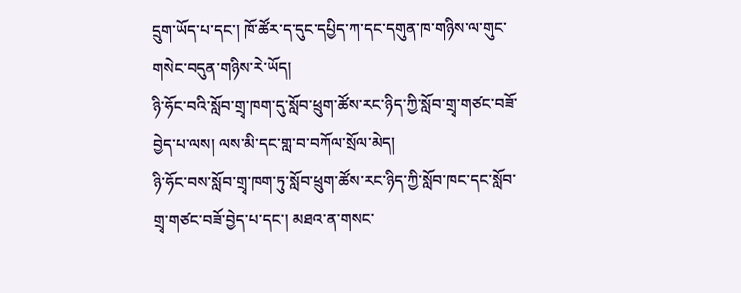དྲུག་ཡོད་པ་དང་། ཁོ་ཚོར་ད་དུང་དཔྱིད་ཀ་དང་དགུན་ཁ་གཉིས་ལ་གུང་གསེང་བདུན་གཉིས་རེ་ཡོད།
ཉི་ཧོང་བའི་སློབ་གྲྭ་ཁག་དུ་སློབ་ཕྲུག་ཚོས་རང་ཉིད་ཀྱི་སློབ་གྲྭ་གཙང་བཟོ་བྱེད་པ་ལས། ལས་མི་དང་གླ་བ་བཀོལ་སྲོལ་མེད།
ཉི་ཧོང་བས་སློབ་གྲྭ་ཁག་ཏུ་སློབ་ཕྲུག་ཚོས་རང་ཉིད་ཀྱི་སློབ་ཁང་དང་སློབ་གྲྭ་གཙང་བཟོ་བྱེད་པ་དང་། མཐའ་ན་གསང་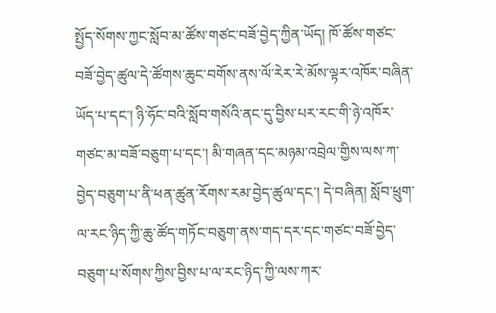སྤྱོད་སོགས་ཀྱང་སློབ་མ་ཚོས་གཙང་བཟོ་བྱེད་ཀྱིན་ཡོད། ཁོ་ཚོས་གཙང་བཟོ་བྱེད་ཚུལ་དེ་ཚོགས་ཆུང་བགོས་ནས་ལོ་རེར་རེ་མོས་ལྟར་འཁོར་བཞིན་ཡོད་པ་དང་། ཉི་ཧོང་བའི་སློབ་གསོའི་ནང་དུ་བྱིས་པར་རང་གི་ཉེ་འཁོར་གཙང་མ་བཟོ་བཅུག་པ་དང་། མི་གཞན་དང་མཉམ་འབྲེལ་གྱིས་ལས་ཀ་བྱེད་བཅུག་པ་ནི་ཕན་ཚུན་རོགས་རམ་བྱེད་ཚུལ་དང་། དེ་བཞིན། སློབ་ཕྲུག་ལ་རང་ཉིད་ཀྱི་ཆུ་ཚོད་གཏོང་བཅུག་ནས་གད་དར་དང་གཙང་བཟོ་བྱེད་བཅུག་པ་སོགས་ཀྱིས་བྱིས་པ་ལ་རང་ཉིད་ཀྱི་ལས་ཀར་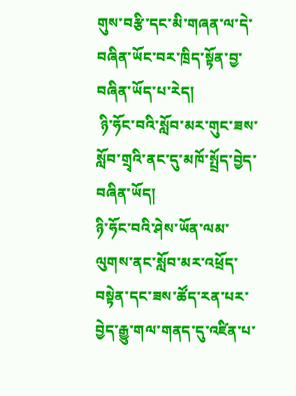གུས་བརྩི་དང་མི་གཞན་ལ་དེ་བཞིན་ཡོང་བར་ཁྲིད་སྟོན་བྱ་བཞིན་ཡོད་པ་རེད།
 ཉི་ཧོང་བའི་སློབ་མར་གུང་ཟས་སློབ་གྲྭའི་ནང་དུ་མཁོ་སྤྲོད་བྱེད་བཞིན་ཡོད།
ཉི་ཧོང་བའི་ཤེས་ཡོན་ལམ་ལུགས་ནང་སློབ་མར་འཕྲོད་བསྟེན་དང་ཟས་ཚོད་རན་པར་བྱེད་རྒྱུ་གལ་གནད་དུ་འཛིན་པ་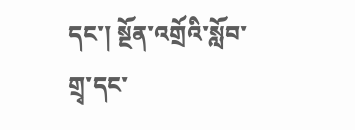དང་། སྔོན་འགྲོའི་སློབ་གྲྭ་དང་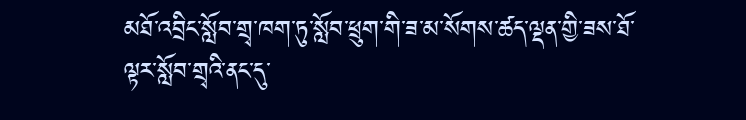མཐོ་འབྲིང་སློབ་གྲྭ་ཁག་ཏུ་སློབ་ཕྲུག་གི་ཟ་མ་སོགས་ཚད་ལྡན་གྱི་ཟས་ཐོ་ལྟར་སློབ་གྲྭའི་ནང་དུ་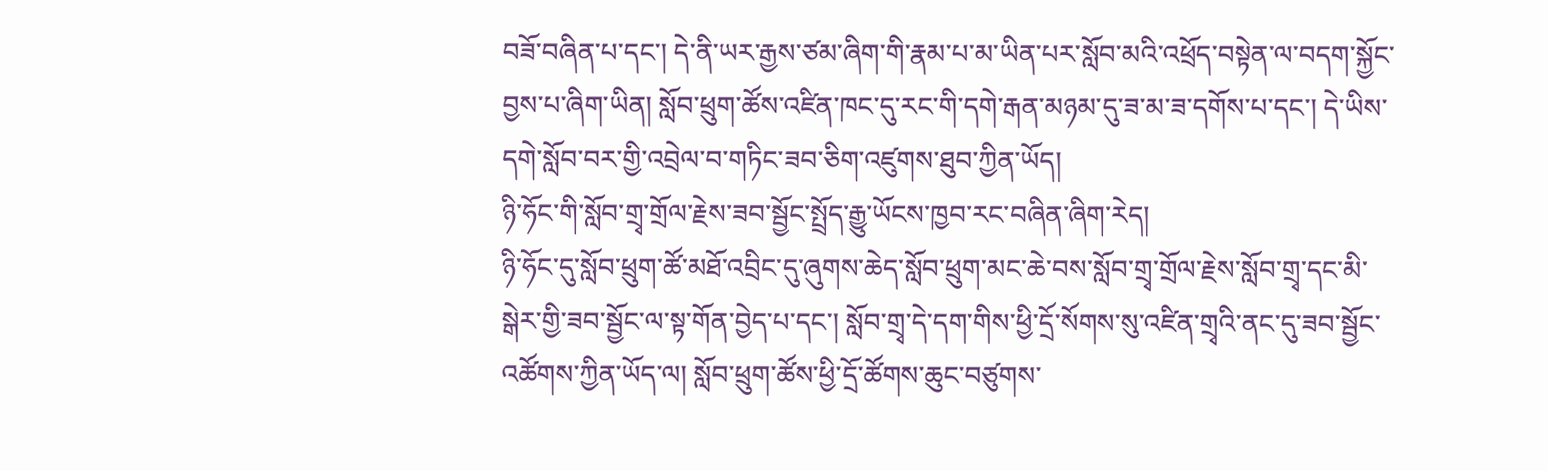བཟོ་བཞིན་པ་དང་། དེ་ནི་ཡར་རྒྱས་ཙམ་ཞིག་གི་རྣམ་པ་མ་ཡིན་པར་སློབ་མའི་འཕྲོད་བསྟེན་ལ་བདག་སྐྱོང་བྱས་པ་ཞིག་ཡིན། སློབ་ཕྲུག་ཚོས་འཛིན་ཁང་དུ་རང་གི་དགེ་རྒན་མཉམ་དུ་ཟ་མ་ཟ་དགོས་པ་དང་། དེ་ཡིས་དགེ་སློབ་བར་གྱི་འབྲེལ་བ་གཏིང་ཟབ་ཅིག་འཛུགས་ཐུབ་ཀྱིན་ཡོད།
ཉི་ཧོང་གི་སློབ་གྲྭ་གྲོལ་རྗེས་ཟབ་སྦྱོང་སྤྲོད་རྒྱུ་ཡོངས་ཁྱབ་རང་བཞིན་ཞིག་རེད།
ཉི་ཧོང་དུ་སློབ་ཕྲུག་ཚོ་མཐོ་འབྲིང་དུ་ཞུགས་ཆེད་སློབ་ཕྲུག་མང་ཆེ་བས་སློབ་གྲྭ་གྲོལ་རྗེས་སློབ་གྲྭ་དང་མི་སྒེར་གྱི་ཟབ་སྦྱོང་ལ་སྟ་གོན་བྱེད་པ་དང་། སློབ་གྲྭ་དེ་དག་གིས་ཕྱི་དྲོ་སོགས་སུ་འཛིན་གྲྭའི་ནང་དུ་ཟབ་སྦྱོང་འཚོགས་ཀྱིན་ཡོད་ལ། སློབ་ཕྲུག་ཚོས་ཕྱི་དྲོ་ཚོགས་ཆུང་བཙུགས་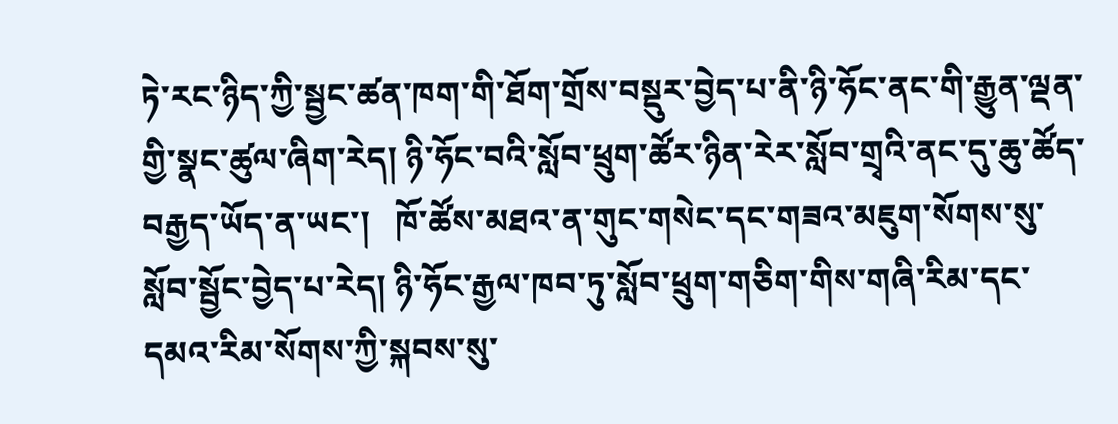ཏེ་རང་ཉིད་ཀྱི་སྦྱང་ཚན་ཁག་གི་ཐོག་གྲོས་བསྡུར་བྱེད་པ་ནི་ཉི་ཧོང་ནང་གི་རྒྱུན་ལྡན་གྱི་སྣང་ཚུལ་ཞིག་རེད། ཉི་ཧོང་བའི་སློབ་ཕྲུག་ཚོར་ཉིན་རེར་སློབ་གྲྭའི་ནང་དུ་ཆུ་ཚོད་བརྒྱད་ཡོད་ན་ཡང་།   ཁོ་ཚོས་མཐའ་ན་གུང་གསེང་དང་གཟའ་མཇུག་སོགས་སུ་སློབ་སྦྱོང་བྱེད་པ་རེད། ཉི་ཧོང་རྒྱལ་ཁབ་ཏུ་སློབ་ཕྲུག་གཅིག་གིས་གཞི་རིམ་དང་དམའ་རིམ་སོགས་ཀྱི་སྐབས་སུ་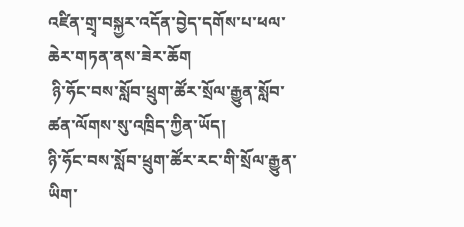འཛིན་གྲྭ་བསྐྱར་འདོན་བྱེད་དགོས་པ་ཕལ་ཆེར་གཏན་ནས་ཟེར་ཆོག
 ཉི་ཧོང་བས་སློབ་ཕྲུག་ཚོར་སྲོལ་རྒྱུན་སློབ་ཚན་ལོགས་སུ་འཁྲིད་ཀྱིན་ཡོད།
ཉི་ཧོང་བས་སློབ་ཕྲུག་ཚོར་རང་གི་སྲོལ་རྒྱུན་ཡིག་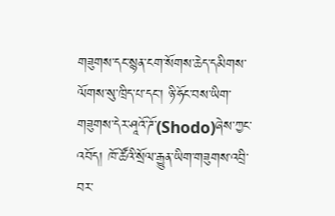གཟུགས་དང་སྙན་ངག་སོགས་ཆེད་དམིགས་ལོགས་སུ་ཁྲིད་པ་དང་། ཉི་ཧོང་བས་ཡིག་གཟུགས་དེར་ཤཱའོ་ཌོ་(Shodo)ཞེས་ཀྱང་འབོད། ཁོ་ཚོའི་སྲོལ་རྒྱུན་ཡིག་གཟུགས་འབྲི་བར་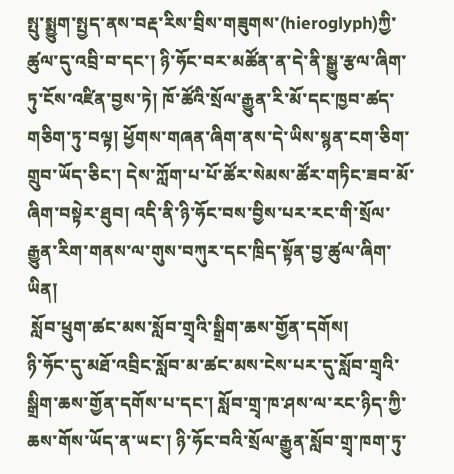སྤུ་སྨྱུག་སྤྱད་ནས་བརྡ་རིས་བྲིས་གཟུགས་(hieroglyph)ཀྱི་ཚུལ་དུ་འབྲི་བ་དང་། ཉི་ཧོང་བར་མཚོན་ན་དེ་ནི་སྒྱུ་རྩལ་ཞིག་ཏུ་ངོས་འཛིན་བྱས་ཏེ། ཁོ་ཚོའི་སྲོལ་རྒྱུན་རི་མོ་དང་ཁྱབ་ཚད་གཅིག་ཏུ་བལྟ། ཕྱོགས་གཞན་ཞིག་ནས་དེ་ཡིས་སྙན་ངག་ཅིག་གྲུབ་ཡོད་ཅིང་། དེས་ཀློག་པ་པོ་ཚོར་སེམས་ཚོར་གཏིང་ཟབ་མོ་ཞིག་བསྟེར་ཐུབ། འདི་ནི་ཉི་ཧོང་བས་བྱིས་པར་རང་གི་སྲོལ་རྒྱུན་རིག་གནས་ལ་གུས་བཀུར་དང་ཁྲིད་སྟོན་བྱ་ཚུལ་ཞིག་ཡིན།
 སློབ་ཕྲུག་ཚང་མས་སློབ་གྲྭའི་སྒྲིག་ཆས་གྱོན་དགོས།
ཉི་ཧོང་དུ་མཐོ་འབྲིང་སློབ་མ་ཚང་མས་ངེས་པར་དུ་སློབ་གྲྭའི་སྒྲིག་ཆས་གྱོན་དགོས་པ་དང་། སློབ་གྲྭ་ཁ་ཤས་ལ་རང་ཉིད་ཀྱི་ཆས་གོས་ཡོད་ན་ཡང་། ཉི་ཧོང་བའི་སྲོལ་རྒྱུན་སློབ་གྲྭ་ཁག་ཏུ་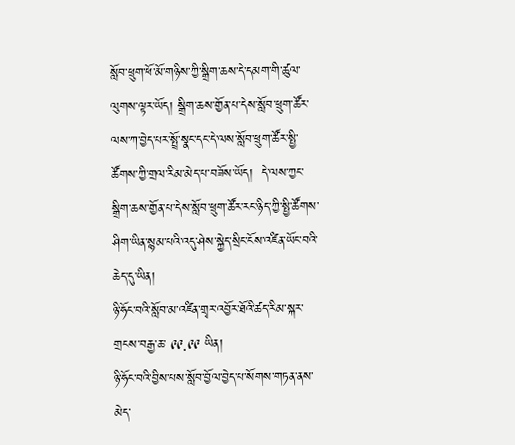སློབ་ཕྲུག་ཕོ་མོ་གཉིས་ཀྱི་སྒྲིག་ཆས་དེ་དམག་གི་ཚུལ་ལུགས་ལྟར་ཡོད། སྒྲིག་ཆས་གྱོན་པ་དེས་སློབ་ཕྲུག་ཚོར་ལས་ཀ་བྱེད་པར་སྤྲོ་སྣང་དང་དེ་ལས་སློབ་ཕྲུག་ཚོར་སྤྱི་ཚོགས་ཀྱི་གྲལ་རིམ་མེད་པ་བཟོས་ཡོད།  དེ་ལས་ཀྱང་སྒྲིག་ཆས་གྱོན་པ་དེས་སློབ་ཕྲུག་ཚོར་རང་ཉིད་ཀྱི་སྤྱི་ཚོགས་ཤིག་ཡིན་སྙམ་པའི་འདུ་ཤེས་སྐྱེད་སྲིང་ངོས་འཛིན་ཡོང་བའི་ཆེད་དུ་ཡིན།
ཉི་ཧོང་བའི་སློབ་མ་འཛིན་གྲྭར་འབྱོར་ཐོའི་ཚད་རིམ་སྐར་གྲངས་བརྒྱ་ཆ་ ༩༩.༩༩ ཡིན།
ཉི་ཧོང་བའི་བྱིས་པས་སློབ་བྱོལ་བྱེད་པ་སོགས་གཏན་ནས་མེད་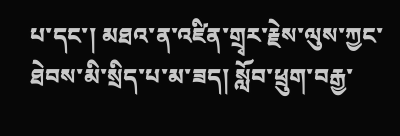པ་དང་། མཐའ་ན་འཛིན་གྲྭར་རྗེས་ལུས་ཀྱང་ཐེབས་མི་སྲིད་པ་མ་ཟད། སློབ་ཕྲུག་བརྒྱ་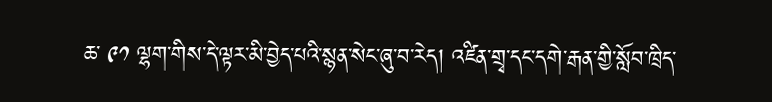ཆ་ ༩༡ ལྷག་གིས་དེ་ལྟར་མི་བྱེད་པའི་སྙན་སེང་ཞུ་བ་རེད། འཛིན་གྲྭ་དང་དགེ་རྒན་གྱི་སློབ་ཁྲིད་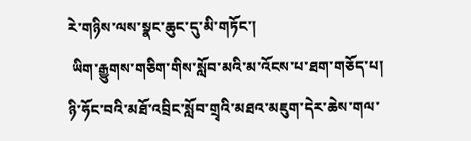རེ་གཉིས་ལས་སྣང་ཆུང་དུ་མི་གཏོང་།
 ཡིག་རྒྱུགས་གཅིག་གིས་སློབ་མའི་མ་འོངས་པ་ཐག་གཅོད་པ།
ཉི་ཧོང་བའི་མཐོ་འབྲིང་སློབ་གྲྭའི་མཐའ་མཇུག་དེར་ཆེས་གལ་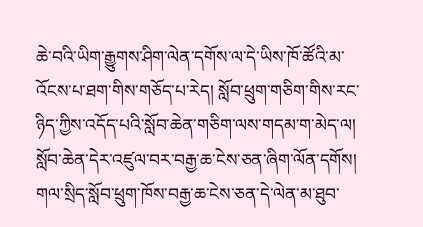ཆེ་བའི་ཡིག་རྒྱུགས་ཤིག་ལེན་དགོས་ལ་དེ་ཡིས་ཁོ་ཚོའི་མ་འོངས་པ་ཐག་གིས་གཅོད་པ་རེད། སློབ་ཕྲུག་གཅིག་གིས་རང་ཉིད་ཀྱིས་འདོད་པའི་སློབ་ཆེན་གཅིག་ལས་གདམ་ག་མེད་ལ། སློབ་ཆེན་དེར་འཛུལ་བར་བརྒྱ་ཆ་ངེས་ཅན་ཞིག་ལོན་དགོས། གལ་སྲིད་སློབ་ཕྲུག་ཁོས་བརྒྱ་ཆ་ངེས་ཅན་དེ་ལེན་མ་ཐུབ་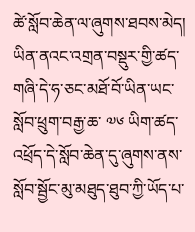ཚེ་སློབ་ཆེན་ལ་ཞུགས་ཐབས་མེད། ཡིན་ནའང་འགྲན་བསྡུར་གྱི་ཚད་གཞི་དེ་ཧ་ཅང་མཐོ་བོ་ཡིན་ཡང་སློབ་ཕྲུག་བརྒྱ་ཆ་ ༧༦ ཡིག་ཚད་འཕྲོད་དེ་སློབ་ཆེན་དུ་ཞུགས་ནས་སློབ་སྦྱོང་མུ་མཐུད་ཐུབ་ཀྱི་ཡོད་པ་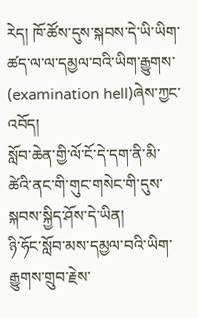རེད། ཁོ་ཚོས་དུས་སྐབས་དེ་ཡི་ཡིག་ཚད་ལ་ལ་དམྱལ་བའི་ཡིག་རྒྱུགས་ (examination hell)ཞེས་ཀྱང་འབོད།
སློབ་ཆེན་གྱི་ལོ་ངོ་དེ་དག་ནི་མི་ཚེའི་ནང་གི་གུང་གསེང་གི་དུས་སྐབས་སྐྱིད་ཤོས་དེ་ཡིན།
ཉི་ཧོང་སློབ་མས་དམྱལ་བའི་ཡིག་རྒྱུགས་གྲུབ་རྗེས་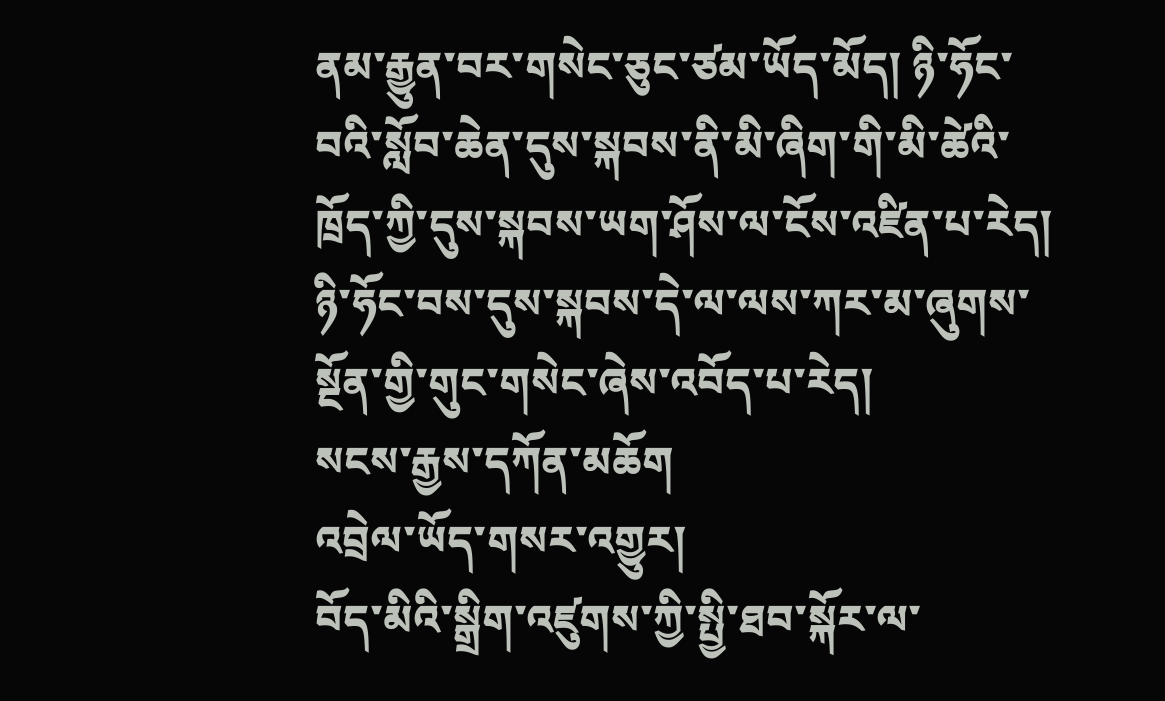ནམ་རྒྱུན་བར་གསེང་ཅུང་ཙམ་ཡོད་མོད། ཉི་ཧོང་བའི་སློབ་ཆེན་དུས་སྐབས་ནི་མི་ཞིག་གི་མི་ཚེའི་ཁྲོད་ཀྱི་དུས་སྐབས་ཡག་ཤོས་ལ་ངོས་འཛིན་པ་རེད། ཉི་ཧོང་བས་དུས་སྐབས་དེ་ལ་ལས་ཀར་མ་ཞུགས་སྔོན་གྱི་གུང་གསེང་ཞེས་འབོད་པ་རེད།
སངས་རྒྱས་དཀོན་མཆོག
འབྲེལ་ཡོད་གསར་འགྱུར།
བོད་མིའི་སྒྲིག་འཛུགས་ཀྱི་སྤྱི་ཐབ་སྐོར་ལ་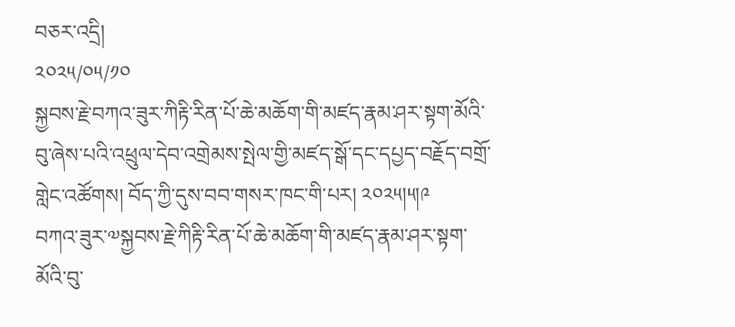བཅར་འདྲི།
༢༠༢༥/༠༥/༡༠
སྐྱབས་རྗེ་བཀའ་ཟུར་ཀིརྟི་རིན་པོ་ཆེ་མཆོག་གི་མཛད་རྣམ་ཤར་སྟག་མོའི་བུ་ཞེས་པའི་འཕྲུལ་དེབ་འགྲེམས་སྤེལ་གྱི་མཛད་སྒོ་དང་དཔྱད་བརྗོད་བགྲོ་གླེང་འཚོགས། བོད་ཀྱི་དུས་བབ་གསར་ཁང་གི་པར། ༢༠༢༥།༥།༩
བཀའ་ཟུར་༧སྐྱབས་རྗེ་ཀིརྟི་རིན་པོ་ཆེ་མཆོག་གི་མཛད་རྣམ་ཤར་སྟག་མོའི་བུ་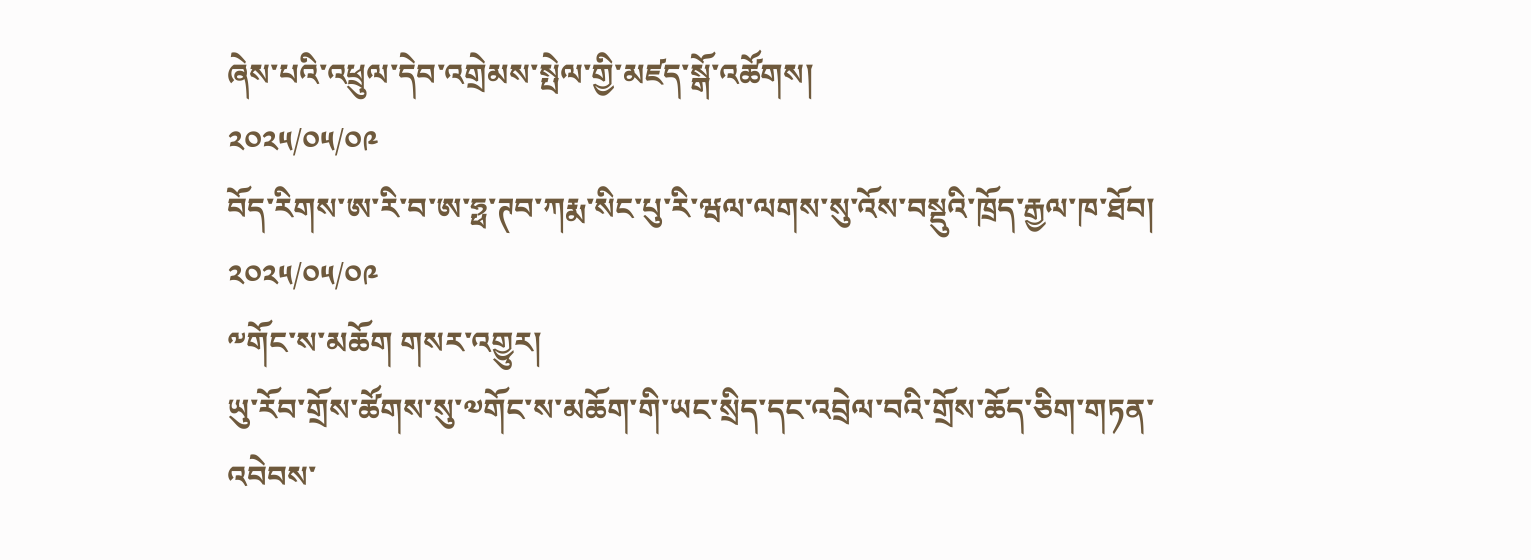ཞེས་པའི་འཕྲུལ་དེབ་འགྲེམས་སྤེལ་གྱི་མཛད་སྒོ་འཚོགས།
༢༠༢༥/༠༥/༠༩
བོད་རིགས་ཨ་རི་བ་ཨ་ཧྥ་ཊབ་ཀརྨ་སིང་པུ་རི་ཝལ་ལགས་སུ་འོས་བསྡུའི་ཁྲོད་རྒྱལ་ཁ་ཐོབ།
༢༠༢༥/༠༥/༠༩
༸གོང་ས་མཆོག གསར་འགྱུར།
ཡུ་རོབ་གྲོས་ཚོགས་སུ་༧གོང་ས་མཆོག་གི་ཡང་སྲིད་དང་འབྲེལ་བའི་གྲོས་ཆོད་ཅིག་གཏན་འབེབས་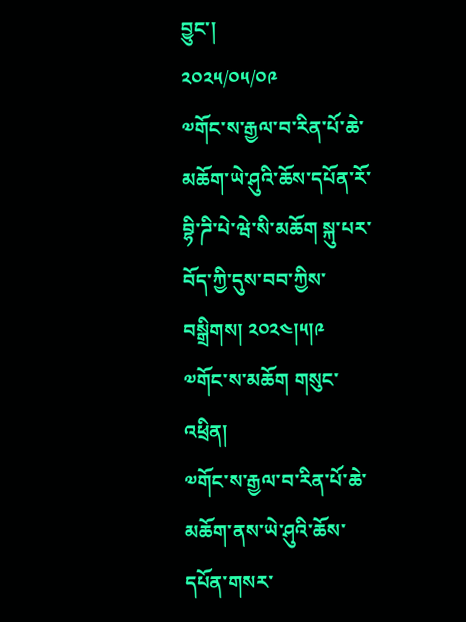བྱུང་།
༢༠༢༥/༠༥/༠༩
༧གོང་ས་རྒྱལ་བ་རིན་པོ་ཆེ་མཆོག་ཡེ་ཤུའི་ཆོས་དཔོན་རོ་བྷི་ཌི་པེ་ཝེ་སི་མཆོག སྐུ་པར་བོད་ཀྱི་དུས་བབ་ཀྱིས་བསྒྲིགས། ༢༠༢༤།༥།༩
༧གོང་ས་མཆོག གསུང་འཕྲིན།
༧གོང་ས་རྒྱལ་བ་རིན་པོ་ཆེ་མཆོག་ནས་ཡེ་ཤུའི་ཆོས་དཔོན་གསར་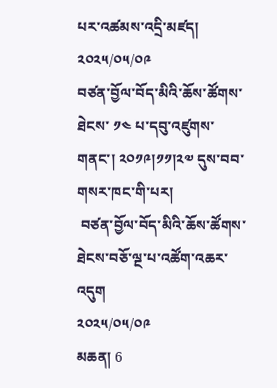པར་འཚམས་འདྲི་མཛད།
༢༠༢༥/༠༥/༠༩
བཙན་བྱོལ་བོད་མིའི་ཆོས་ཚོགས་ཐེངས་ ༡༤ པ་དབུ་འཛུགས་གནང་། ༢༠༡༩།༡༡།༢༧ དུས་བབ་གསར་ཁང་གི་པར།
 བཙན་བྱོལ་བོད་མིའི་ཆོས་ཚོགས་ཐེངས་བཅོ་ལྔ་པ་འཚོག་འཆར་འདུག
༢༠༢༥/༠༥/༠༩
མཆན། 6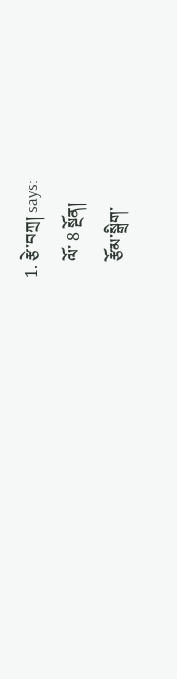1. རྩེ་བཀྲ། says:
    ལོ་ 8 སྔོན།
    རྩོམ་སྒྲིག་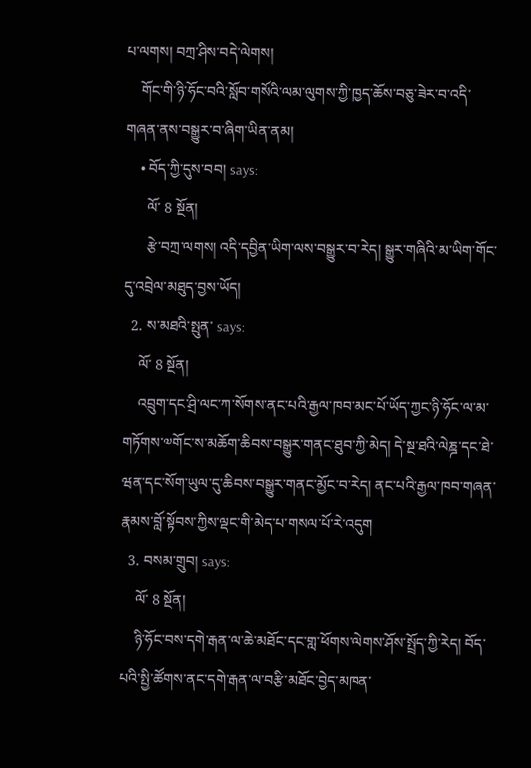པ་ལགས། བཀྲ་ཤིས་བདེ་ལེགས།
    གོང་གི་ཉི་ཧོང་བའི་སློབ་གསོའི་ལམ་ལུགས་ཀྱི་ཁྱད་ཆོས་བཅུ་ཟེར་བ་འདི་གཞན་ནས་བསྒྱུར་བ་ཞིག་ཡིན་ནམ།
    • བོད་ཀྱི་དུས་བབ། says:
      ལོ་ 8 སྔོན།
      རྩེ་བཀྲ་ལགས། འདི་དབྱིན་ཡིག་ལས་བསྒྱུར་བ་རེད། སྒྱུར་གཞིའི་མ་ཡིག་གོང་དུ་འབྲེལ་མཐུད་བྱས་ཡོད།
  2. ས་མཐའི་སྤུན་ says:
    ལོ་ 8 སྔོན།
    འབྲུག་དང་ཤྲི་ལང་ཀ་སོགས་ནང་པའི་རྒྱལ་ཁབ་མང་པོ་ཡོད་ཀྱང་ཉི་ཧོང་ལ་མ་གཏོགས་༧གོང་ས་མཆོག་ཆིབས་བསྒྱུར་གནང་ཐུབ་ཀྱི་མེད། དེ་སྔ་ཐའི་ལེཎྜ་དང་ཐེ་ཝན་དང་སོག་ཡུལ་དུ་ཆིབས་བསྒྱུར་གནང་མྱོང་བ་རེད། ནང་པའི་རྒྱལ་ཁབ་གཞན་རྣམས་བློ་སྟོབས་ཀྱིས་ལྡང་གི་མེད་པ་གསལ་པོ་རེ་འདུག
  3. བསམ་གྲུབ། says:
    ལོ་ 8 སྔོན།
    ཉི་ཧོང་བས་དགེ་རྒན་ལ་ཆེ་མཐོང་དང་གླ་ཕོགས་ལེགས་ཤོས་སྤྲོད་ཀྱི་རེད། བོད་པའི་སྤྱི་ཚོགས་ནང་དགེ་རྒན་ལ་བརྩི་མཐོང་བྱེད་མཁན་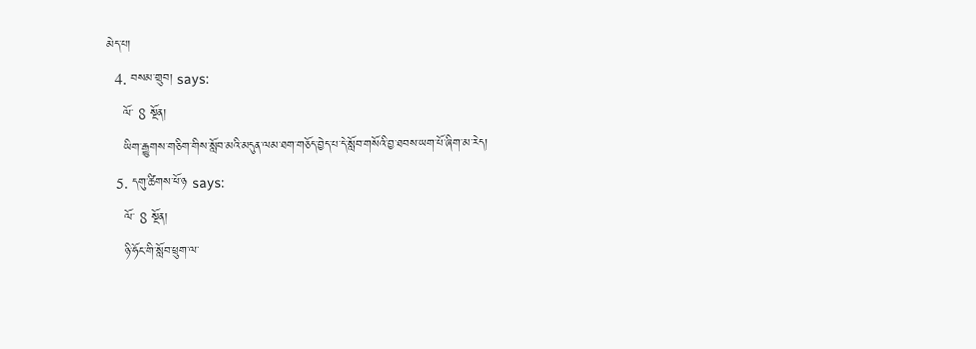མེད་པ།
  4. བསམ་གྲུབ། says:
    ལོ་ 8 སྔོན།
    ཡིག་རྒྱུགས་གཅིག་གིས་སློབ་མའི་མདུན་ལམ་ཐག་གཅོད་བྱེད་པ་དེ་སློབ་གསོའི་བྱ་ཐབས་ཡག་པོ་ཞིག་མ་རེད།
  5. དགུ་ཚིགས་ཕོ་ཉ says:
    ལོ་ 8 སྔོན།
    ཉི་ཧོང་གི་སློབ་ཕྲུག་ལ་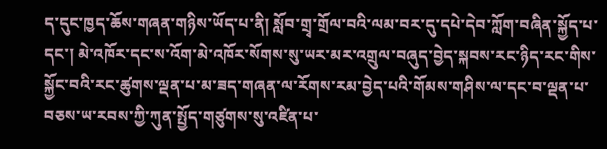ད་དུང་ཁྱད་ཆོས་གཞན་གཉིས་ཡོད་པ་ནི། སློབ་གྲྭ་གྲོལ་བའི་ལམ་བར་དུ་དཔེ་དེབ་ཀློག་བཞིན་སྐྱོད་པ་དང་། མེ་འཁོར་དང་ས་འོག་མེ་འཁོར་སོགས་སུ་ཡར་མར་འགྲུལ་བཞུད་བྱེད་སྐབས་རང་ཉིད་རང་གིས་སྐྱོང་བའི་རང་ཚུགས་ལྡན་པ་མ་ཟད་གཞན་ལ་རོགས་རམ་བྱེད་པའི་གོམས་གཤིས་ལ་དང་བ་ལྡན་པ་བཅས་ཡ་རབས་ཀྱི་ཀུན་སྤྱོད་གཙུགས་སུ་འཛིན་པ་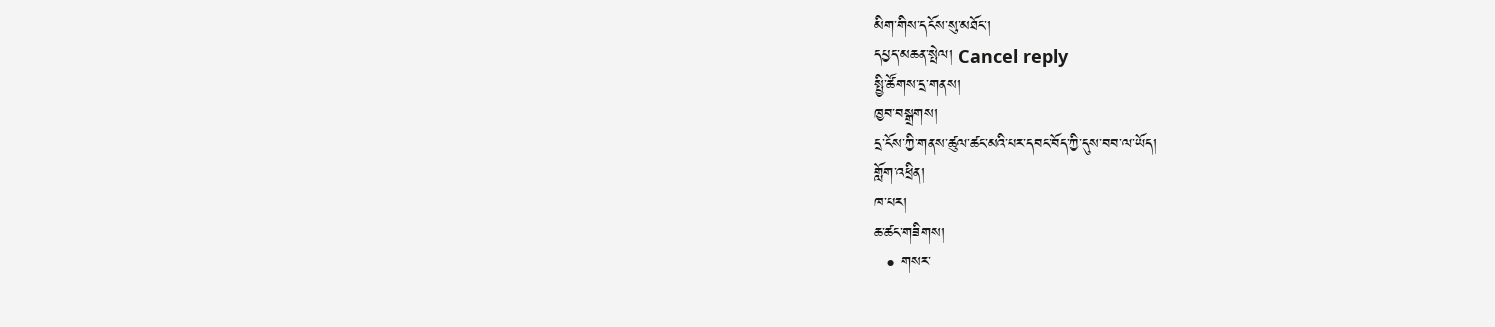མིག་གིས་དངོས་སུ་མཐོང་།
དཔྱད་མཆན་སྤེལ། Cancel reply
སྤྱི་ཚོགས་དྲ་གནས།
ཁྱབ་བསྒྲགས།
དྲ་ངོས་ཀྱི་གནས་ཚུལ་ཚང་མའི་པར་དབང་བོད་ཀྱི་དུས་བབ་ལ་ཡོད།
གློག་འཕྲིན།
ཁ་པར།
ཆ་ཚང་གཟིགས།
  • གསར་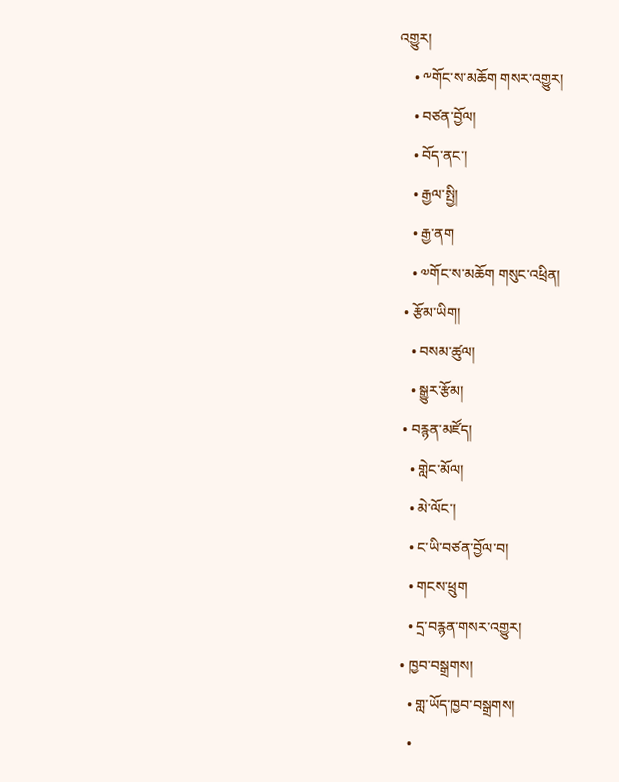འགྱུར།
    • ༸གོང་ས་མཆོག གསར་འགྱུར།
    • བཙན་བྱོལ།
    • བོད་ནང་།
    • རྒྱལ་སྤྱི།
    • རྒྱ་ནག
    • ༧གོང་ས་མཆོག གསུང་འཕྲིན།
  • རྩོམ་ཡིག།
    • བསམ་ཚུལ།
    • སྒྱུར་རྩོམ།
  • བརྙན་མཛོད།
    • གླེང་མོལ།
    • མེ་ལོང་།
    • ང་ཡི་བཙན་བྱོལ་བ།
    • གངས་ཕྲུག
    • དྲ་བརྙན་གསར་འགྱུར།
  • ཁྱབ་བསྒྲགས།
    • གླ་ཡོད་ཁྱབ་བསྒྲགས།
    •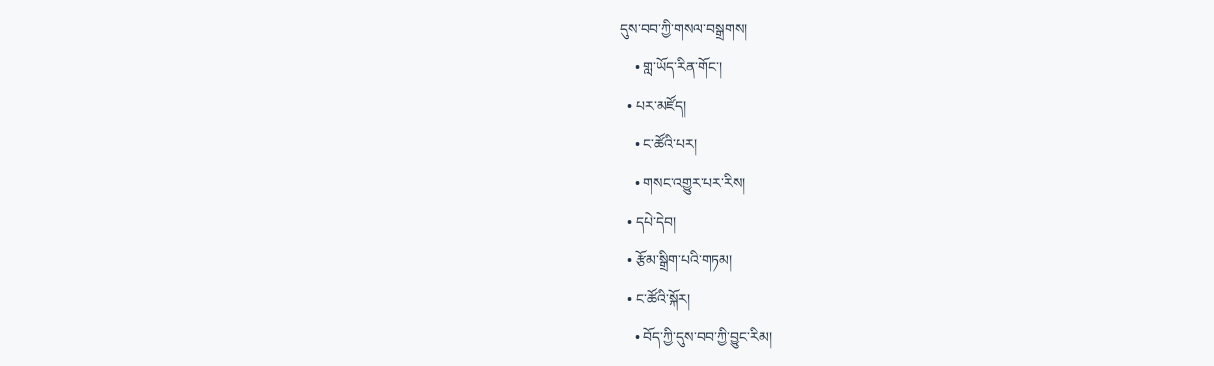དུས་བབ་ཀྱི་གསལ་བསྒྲགས།
    • གླ་ཡོད་རིན་གོང་།
  • པར་མཛོད།
    • ང་ཚོའི་པར།
    • གསང་འགྱུར་པར་རིས།
  • དཔེ་དེབ།
  • རྩོམ་སྒྲིག་པའི་གཏམ།
  • ང་ཚོའི་སྐོར།
    • བོད་ཀྱི་དུས་བབ་ཀྱི་བྱུང་རིམ།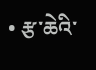• རྩ་ཆེའི་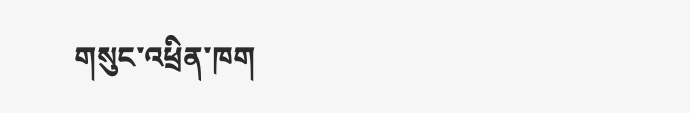གསུང་འཕྲིན་ཁག